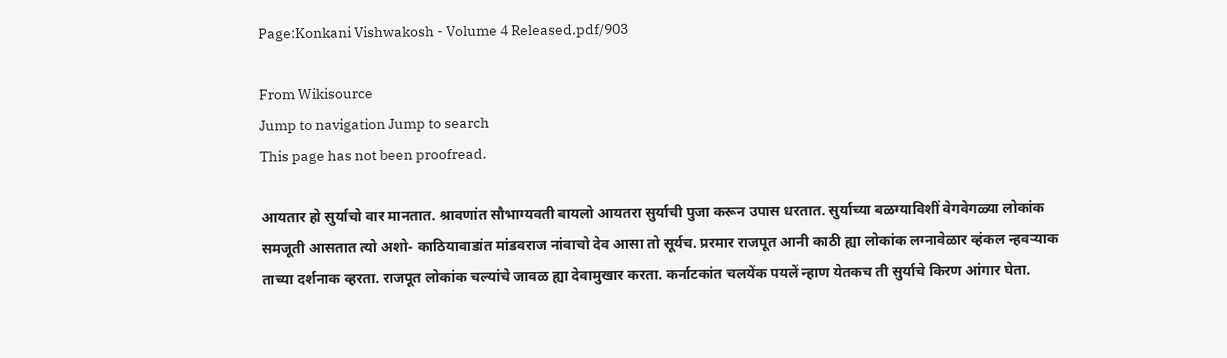Page:Konkani Vishwakosh - Volume 4 Released.pdf/903

From Wikisource
Jump to navigation Jump to search
This page has not been proofread.

आयतार हो सुर्याचो वार मानतात. श्रावणांत सौभाग्यवती बायलो आयतरा सुर्याची पुजा करून उपास धरतात. सुर्याच्या बळग्याविशीं वेगवेगळ्या लोकांक समजूती आसतात त्यो अशो- काठियावाडांत मांडवराज नांवाचो देव आसा तो सूर्यच. प्ररमार राजपूत आनी काठी ह्या लोकांक लग्नावेळार व्हंकल न्हवऱ्याक ताच्या दर्शनाक व्हरता. राजपूत लोकांक चल्यांचे जावळ ह्या देवामुखार करता. कर्नाटकांत चलयेंक पयलें न्हाण येतकच ती सुर्याचे किरण आंगार घेता.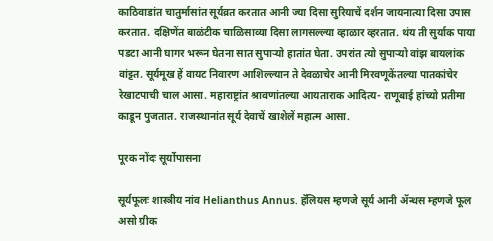काठिवाडांत चातुर्मासांत सूर्यव्रत करतात आनी ज्या दिसा सुरियाचें दर्शन जायनात्या दिसा उपास करतात. दक्षिणेंत बाळंटीक चाळिसाव्या दिसा लागसल्ल्या व्हाळार व्हरतात. थंय ती सुर्याक पाया पडटा आनी घागर भरून घेतना सात सुपाऱ्यो हातांत घेता. उपरांत त्यो सुपाऱ्यो वांझ बायलांक वांट्टत. सूर्यमूख हें वायट निवारण आशिल्ल्यान ते देवळाचेर आनी मिरवणूकेंतल्या पातकांचेर रेखाटपाची चाल आसा. महाराष्ट्रांत श्रावणांतल्या आयताराक आदित्य- राणूबाई हांच्यो प्रतीमा काडून पुजतात. राजस्थानांत सूर्य देवाचें खाशेलें महात्म आसा.

पूरक नोंदः सूर्योपासना

सूर्यफूलः शास्त्रीय नांव Helianthus Annus. हॅलियस म्हणजे सूर्य आनी ॲन्थस म्हणजे फूल असो ग्रीक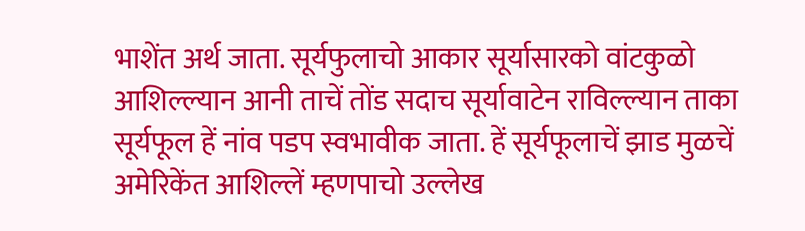भाशेंत अर्थ जाता. सूर्यफुलाचो आकार सूर्यासारको वांटकुळो आशिल्ल्यान आनी ताचें तोंड सदाच सूर्यावाटेन राविल्ल्यान ताका सूर्यफूल हें नांव पडप स्वभावीक जाता. हें सूर्यफूलाचें झाड मुळचें अमेरिकेंत आशिल्लें म्हणपाचो उल्लेख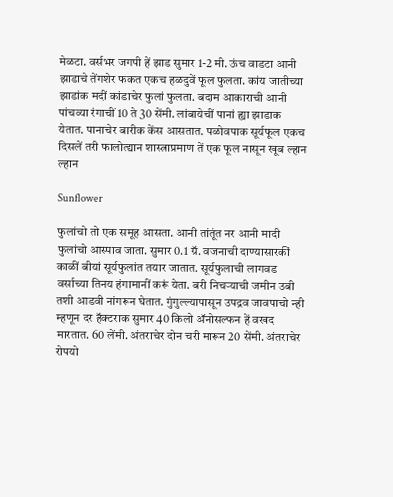मेळटा. वर्सभर जगपी हें झाड सुमार 1-2 मी. ऊंच वाडटा आनी झाडाचे तेंगशेर फकत एकच हळदुवें फूल फुलता. कांय जातीच्या झाडांक मदीं कांडाचेर फुलां फुलता. बदाम आकाराची आनी पांचव्या रंगाचीं 10 ते 30 सेंमी. लांबायेचीं पानां ह्या झाडाक येतात. पानाचेर बारीक केंस आसतात. पळोवपाक सूर्यफूल एकच दिसलें तरी फालोत्द्यान शास्त्राप्रमाण तें एक फूल नासून खूब ल्हान ल्हान

Sunflower

फुलांचो तो एक समूह आसता. आनी तांतूंत नर आनी मादी फुलांचो आस्पाव जाता. सुमार 0.1 ग्रॅ. वजनाची दाण्यासारकीं काळीं बीयां सूर्यफुलांत तयार जातात. सूर्यफुलाची लागवड वर्साच्या तिनय हंगामानीं करूं येता. बरी निचऱ्याची जमीन उबी तशी आडवी नांगरून घेतात. गुंगुल्ल्यापासून उपद्रव जावपाचो न्ही म्हणून दर हॅक्टराक सुमार 40 किलो ॲनोसल्फन हें वखद मारतात. 60 लेंमी. अंतराचेर दोन चरी मारून 20 सेंमी. अंतराचेर रोपयो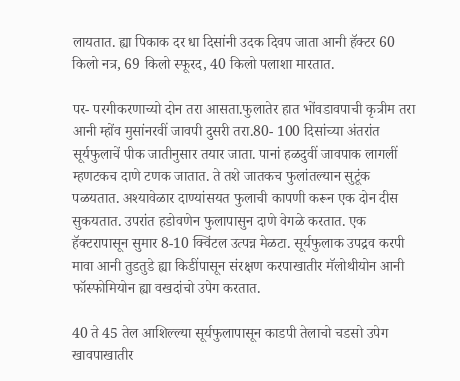लायतात. ह्या पिकाक दर धा दिसांनी उदक दिवप जाता आनी हॅक्टर 60 किलो नत्र, 69 किलो स्फूरद, 40 किलो पलाशा मारतात.

पर- परगीकरणाच्यो दोन तरा आसता.फुलातेर हात भोंवडावपाची कृत्रीम तरा आनी म्होंव मुसांनरवीं जावपी दुसरी तरा.80- 100 दिसांच्या अंतरांत सूर्यफुलाचें पीक जातीनुसार तयार जाता. पानां हळदुवीं जावपाक लागलीं म्हणटकच दाणे टणक जातात. ते तशे जातकच फुलांतल्यान सुटूंक पळयतात. अश्यावेळार दाण्यांसयत फुलाची कापणी करून एक दोन दीस सुकयतात. उपरांत हडोवणेन फुलापासुन दाणे वेगळे करतात. एक हॅक्टरापासून सुमार 8-10 क्विंटल उत्पन्न मेळटा. सूर्यफुलाक उपद्रव करपी मावा आनी तुडतुडे ह्या किडींपासून संरक्षण करपाखातीर मॅलोथीयोन आनी फॉस्फोमियोन ह्या वखदांचो उपेग करतात.

40 ते 45 तेल आशिल्ल्या सूर्यफुलापासून काडपी तेलाचो चडसो उपेग खावपाखातीर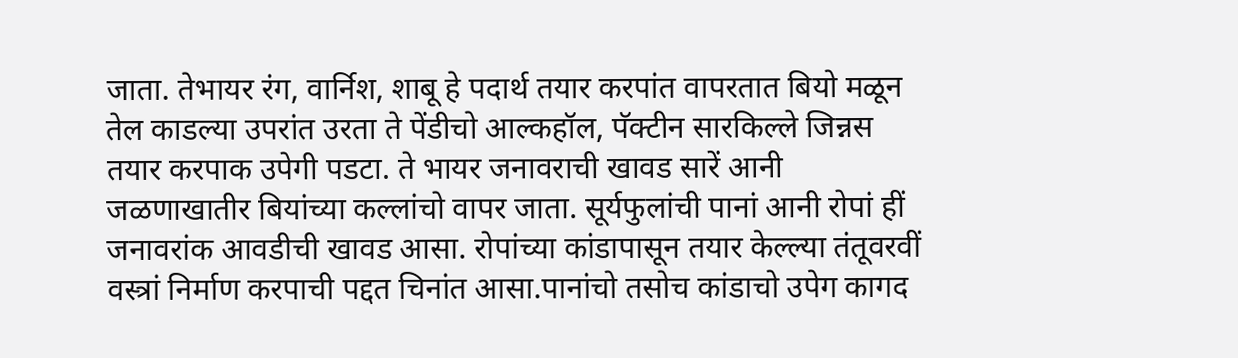जाता. तेभायर रंग, वार्निश, शाबू हे पदार्थ तयार करपांत वापरतात बियो मळून तेल काडल्या उपरांत उरता ते पेंडीचो आल्कहॉल, पॅक्टीन सारकिल्ले जिन्नस तयार करपाक उपेगी पडटा. ते भायर जनावराची खावड सारें आनी जळणाखातीर बियांच्या कल्लांचो वापर जाता. सूर्यफुलांची पानां आनी रोपां हीं जनावरांक आवडीची खावड आसा. रोपांच्या कांडापासून तयार केल्ल्या तंतूवरवीं वस्त्रां निर्माण करपाची पद्दत चिनांत आसा.पानांचो तसोच कांडाचो उपेग कागद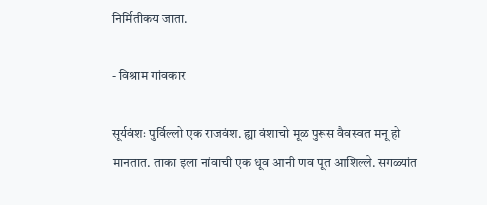निर्मितीकय जाता.

- विश्राम गांवकार

सूर्यवंशः पुर्विल्लो एक राजवंश. ह्या वंशाचो मूळ पुरूस वैवस्वत मनू हो मानतात. ताका इला नांवाची एक धूव आनी णव पूत आशिल्ले. सगळ्यांत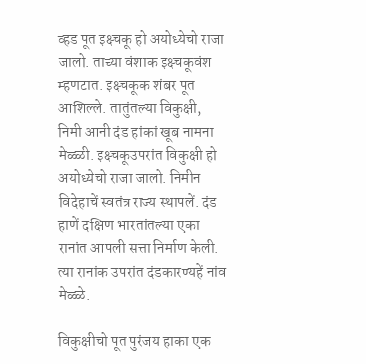व्हड पूत इक्ष्चकू हो अयोध्येचो राजा जालो. ताच्या वंशाक इक्ष्चकूवंश म्हणटात. इक्ष्चकूक शंबर पूत आशिल्ले. तातुंतल्या विकुक्षी, निमी आनी दंड हांकां खूब नामना मेळ्ळी. इक्ष्चकूउपरांत विकुक्षी हो अयोध्येचो राजा जालो. निमीन विदेहाचें स्वतंत्र राज्य स्थापलें. दंड हाणें दक्षिण भारतांतल्या एका रानांत आपली सत्ता निर्माण केली. त्या रानांक उपरांत दंडकारण्यहें नांव मेळ्ळे.

विकुक्षीचो पूत पुरंजय हाका एक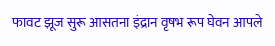फावट झूज सुरू आसतना इंद्रान वृषभ रूप घेवन आपले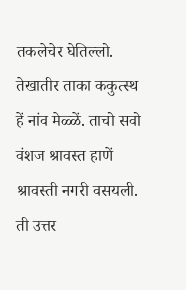तकलेचेर घेतिल्लो. तेखातीर ताका ककुत्स्थ हें नांव मेळ्ळें. ताचो सवो वंशज श्रावस्त हाणें श्रावस्ती नगरी वसयली. ती उत्तर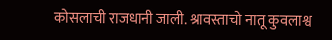कोसलाची राजधानी जाली. श्रावस्ताचो नातू कुवलाश्व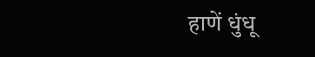हाणें धुंधू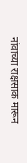नांवाच्या राक्षसाक मारून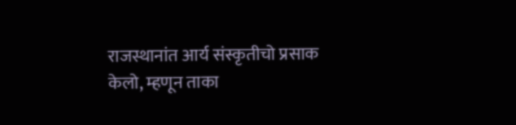राजस्थानांत आर्य संस्कृतीचो प्रसाक केलो, म्हणून ताका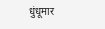धुंधूमार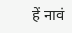हें नावं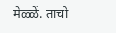मेळ्ळें. ताचो